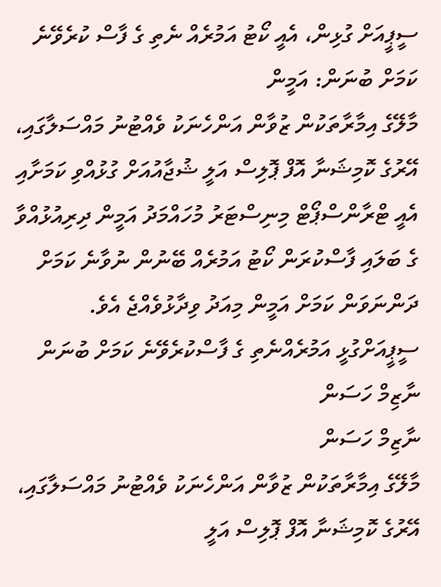ސީޕީއަށް ގުޅިން، އެއީ ކޯޓު އަމުރެއް ނެތި ގެ ފާސް ކުރެވޭނެ ކަމަށް ބުނަން: އަމީން
މާލޭގެ އިމާރާތަކުން ޒުވާން އަންހެނަކު ވެއްޓުނު މައްސަލާގައި، އޭރުގެ ކޮމިޝަނާ އޮފް ޕޮލިސް އަލީ ޝުޖާއުއަށް ގުޅުއްވި ކަމަށާއި އެއީ ޓްރާންސްޕޯޓް މިނިސްޓަރު މުހައްމަދު އަމީން ދިރިއުޅުއްވާ ގެ ބަލައި ފާސްކުރަން ކޯޓު އަމުރެއް ބޭނުން ނުވާނެ ކަމަށް ދަންނަވަން ކަމަށް އަމީން މިއަދު ވިދާޅުވެއްޖެ އެވެ.
ސީޕީއަށްގުޅީ އަމުރެއްނެތި ގެ ފާސްކުރެވޭނެ ކަމަށް ބުނަން
ނާޒިމް ހަސަން
ނާޒިމް ހަސަން
މާލޭގެ އިމާރާތަކުން ޒުވާން އަންހެނަކު ވެއްޓުނު މައްސަލާގައި، އޭރުގެ ކޮމިޝަނާ އޮފް ޕޮލިސް އަލީ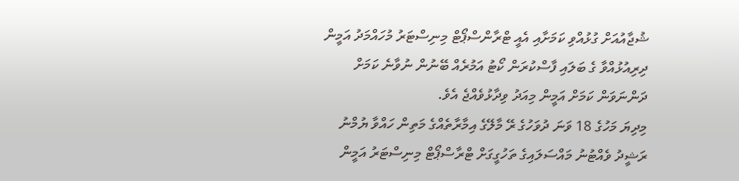ޝުޖާއުއަށް ގުޅުއްވި ކަމަށާއި އެއީ ޓްރާންސްޕޯޓް މިނިސްޓަރު މުހައްމަދު އަމީން ދިރިއުޅުއްވާ ގެ ބަލައި ފާސްކުރަން ކޯޓު އަމުރެއް ބޭނުން ނުވާނެ ކަމަށް ދަންނަވަން ކަމަށް އަމީން މިއަދު ވިދާޅުވެއްޖެ އެވެ.
މިދިޔަ މަހުގެ 18 ވަނަ ދުވަހުގެ ރޭ މާލޭގެ އިމާރާތެއްގެ މަތިން ހައްވާ ޔުމްނު ރަޝީދު ވެއްޓުނު މައްސަލައިގެ ތަހުގީގަށް ޓްރާސްޕޯޓް މިނިސްޓަރު އަމީން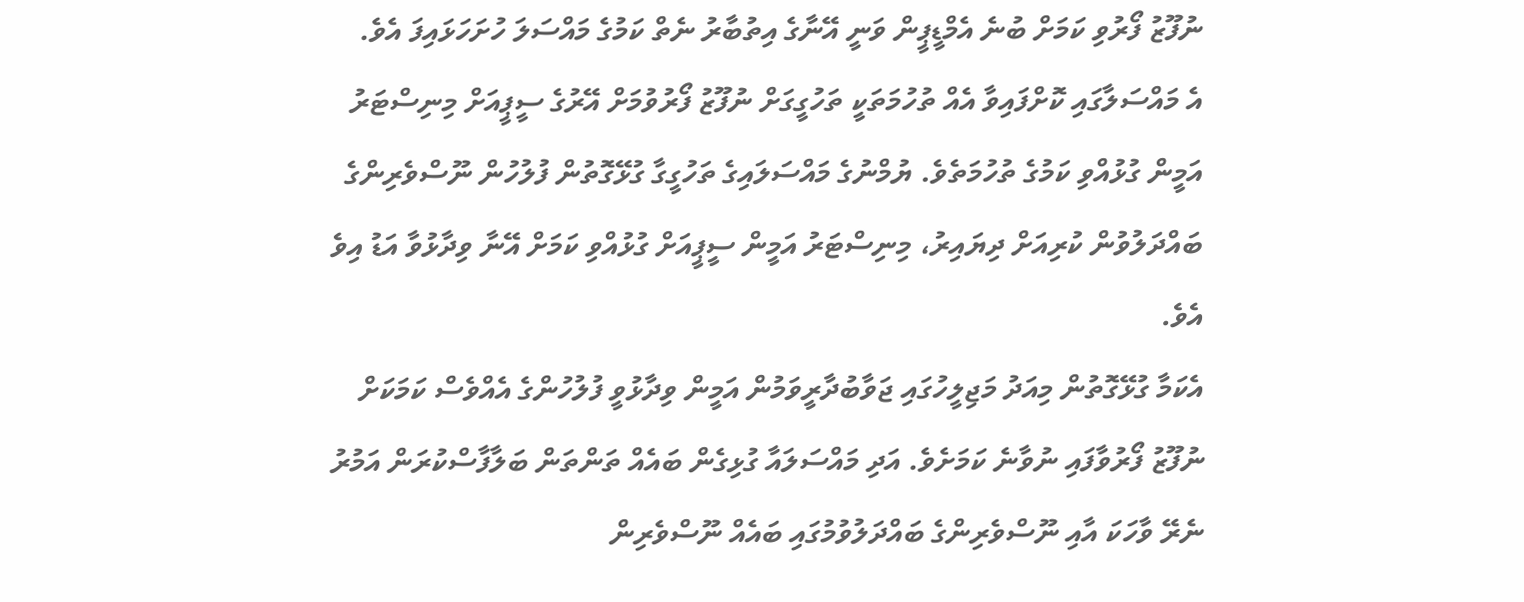ނުފޫޒު ފޯރުވި ކަމަށް ބުނެ އެމްޑީޕީން ވަނީ އޭނާގެ އިތުބާރު ނެތް ކަމުގެ މައްސަލަ ހުށަހަޅައިފަ އެވެ.
އެ މައްސަލާގައި ކޮށްފައިވާ އެއް ތުހުމަތަކީ ތަހުގީގަށް ނުފޫޒު ފޯރުވުމަށް އޭރުގެ ސީޕީއަށް މިނިސްޓަރު އަމީން ގުޅުއްވި ކަމުގެ ތުހުމަތެވެ. ޔުމްނުގެ މައްސަލައިގެ ތަހުގީގާ ގުޅޭގޮތުން ފުލުހުން ނޫސްވެރިންގެ ބައްދަލުވުން ކުރިއަށް ދިޔައިރު، މިނިސްޓަރު އަމީން ސީޕީއަށް ގުޅުއްވި ކަމަށް އޭނާ ވިދާޅުވާ އަޑު އިވެ އެވެ.
އެކަމާ ގުޅޭގޮތުން މިއަދު މަޖިލީހުގައި ޖަވާބުދާރީވަމުން އަމީން ވިދާޅުވީ ފުލުހުންގެ އެއްވެސް ކަމަކަށް ނުފޫޒު ފޯރުވާފައި ނުވާނެ ކަމަށެވެ. އަދި މައްސަލައާ ގުޅިގެން ބައެއް ތަންތަން ބަލާފާސްކުރަން އަމުރު ނެރޭ ވާހަކަ އާއި ނޫސްވެރިންގެ ބައްދަލުވުމުގައި ބައެއް ނޫސްވެރިން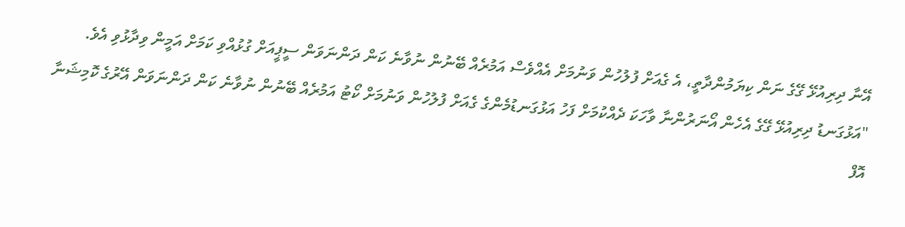އޭނާ ދިރިއުޅޭ ގޭގެ ނަން ކިޔަމުންދާތީ، އެ ގެއަށް ފުލުހުން ވަނުމަށް އެއްވެސް އަމުރެއް ބޭނުން ނުވާނެ ކަން ދަންނަވަން ސީޕީއަށް ގުޅުއްވި ކަމަށް އަމީން ވިދާޅުވި އެވެ.
"އަޅުގަނޑު ދިރިއުޅޭ ގޭގެ އެހެން އޯނަރުންނާ ވާހަކަ ދެއްކުމަށް ފަހު އަޅުގަނޑުމެންގެ ގެއަށް ފުލުހުން ވަނުމަށް ކޯޓު އަމުރެއް ބޭނުން ނުވާނެ ކަން ދަންނަވަން އޭރުގެ ކޮމިޝަނާ އޮފް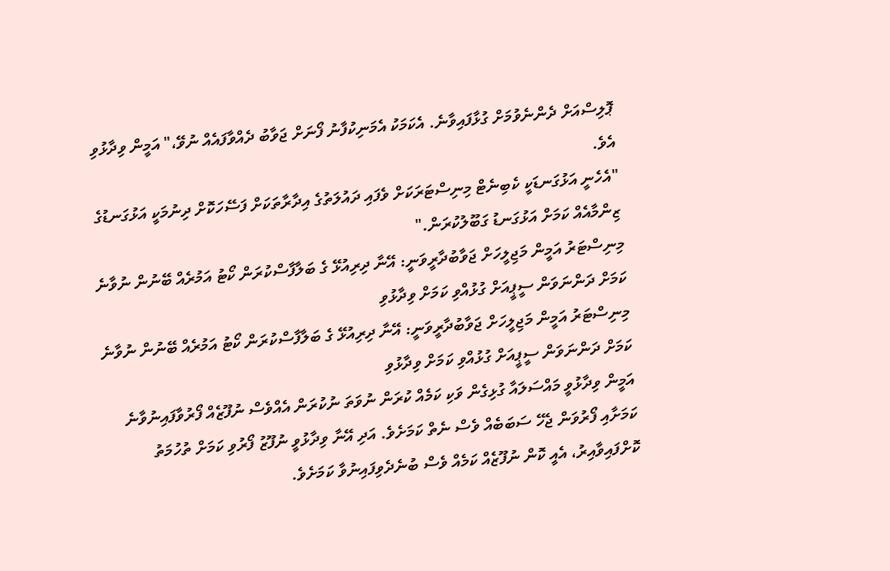ޕޮލިސްއަށް ދެންނެވުމަށް ގުޅާފައިވާނެ. އެކަމަކު އެމަނިކުފާނު ފޯނަށް ޖަވާބު ދެއްވާފައެއް ނުވޭ،" އަމީން ވިދާޅުވި އެވެ.
"އެހެނީ އަޅުގަނޑަކީ ކެބިނެޓް މިނިސްޓަރަކަށް ވެފައި ދައުލަތުގެ އިދާރާތަކަށް ފަސޭހަކޮށް ދިނުމަކީ އަޅުގަނޑުގެ ޒިންމާއެއް ކަމަށް އަޅުގަނޑު ގަބޫލުކުރަން."
މިނިސްޓަރު އަމީން މަޖިލީހަށް ޖަވާބުދާރީވަނީ: އޭނާ ދިރިއުޅޭ ގެ ބަލާފާސްކުރަން ކޯޓު އަމުރެއް ބޭނުން ނުވާނެ ކަމަށް ދަންނަވަން ސީޕީއަށް ގުޅުއްވި ކަމަށް ވިދާޅުވި
މިނިސްޓަރު އަމީން މަޖިލީހަށް ޖަވާބުދާރީވަނީ: އޭނާ ދިރިއުޅޭ ގެ ބަލާފާސްކުރަން ކޯޓު އަމުރެއް ބޭނުން ނުވާނެ ކަމަށް ދަންނަވަން ސީޕީއަށް ގުޅުއްވި ކަމަށް ވިދާޅުވި
އަމީން ވިދާޅުވީ މައްސަލައާ ގުޅިގެން ވަކި ކަމެއް ކުރަން ނުވަތަ ނުކުރަން އެއްވެސް ނުފޫޒެއް ފޯރުވާފައިނުވާނެ ކަމަށާއި ފޯރުވަން ޖެހޭ ސަބަބެއް ވެސް ނެތް ކަމަށެވެ. އަދި އޭނާ ވިދާޅުވީ ނުފޫޒު ފޯރުވި ކަމަށް ތުހުމަތު ކޮށްފައިވާއިރު، އެއީ ކޮން ނުފޫޒެއް ކަމެއް ވެސް ބުނެދެވިފައިނުވާ ކަމަށެވެ.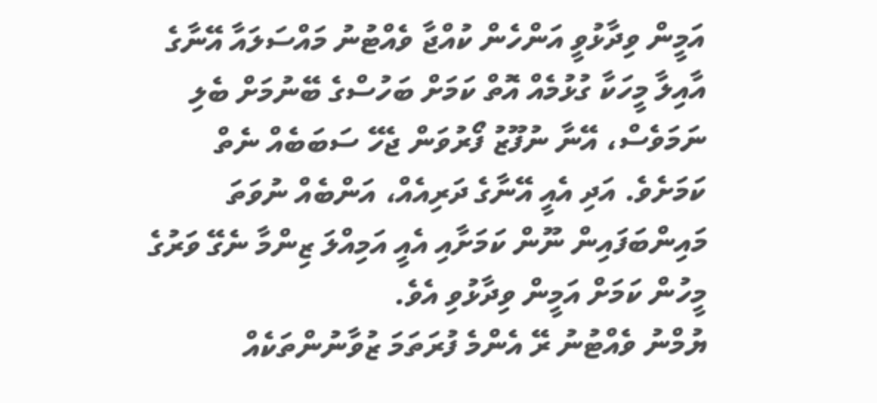އަމީން ވިދާޅުވީ އަންހެން ކުއްޖާ ވެއްޓުނު މައްސަލައާ އޭނާގެ އާއިލާ މީހަކާ ގުޅުމެއް އޮތް ކަމަށް ބަހުސްގެ ބޭނުމަށް ބެލި ނަމަވެސް، އޭނާ ނުފޫޒު ފޯރުވަން ޖެހޭ ސަބަބެއް ނެތް ކަމަށެވެ. އަދި އެއީ އޭނާގެ ދަރިއެއް، އަންބެއް ނުވަތަ މައިންބަފައިން ނޫން ކަމަށާއި އެއީ އަމިއްލަ ޒިންމާ ނެގޭ ވަރުގެ މީހުން ކަމަށް އަމީން ވިދާޅުވި އެވެ.
ޔުމްނު ވެއްޓުނު ރޭ އެންމެ ފުރަތަމަ ޒުވާނުންތަކެއް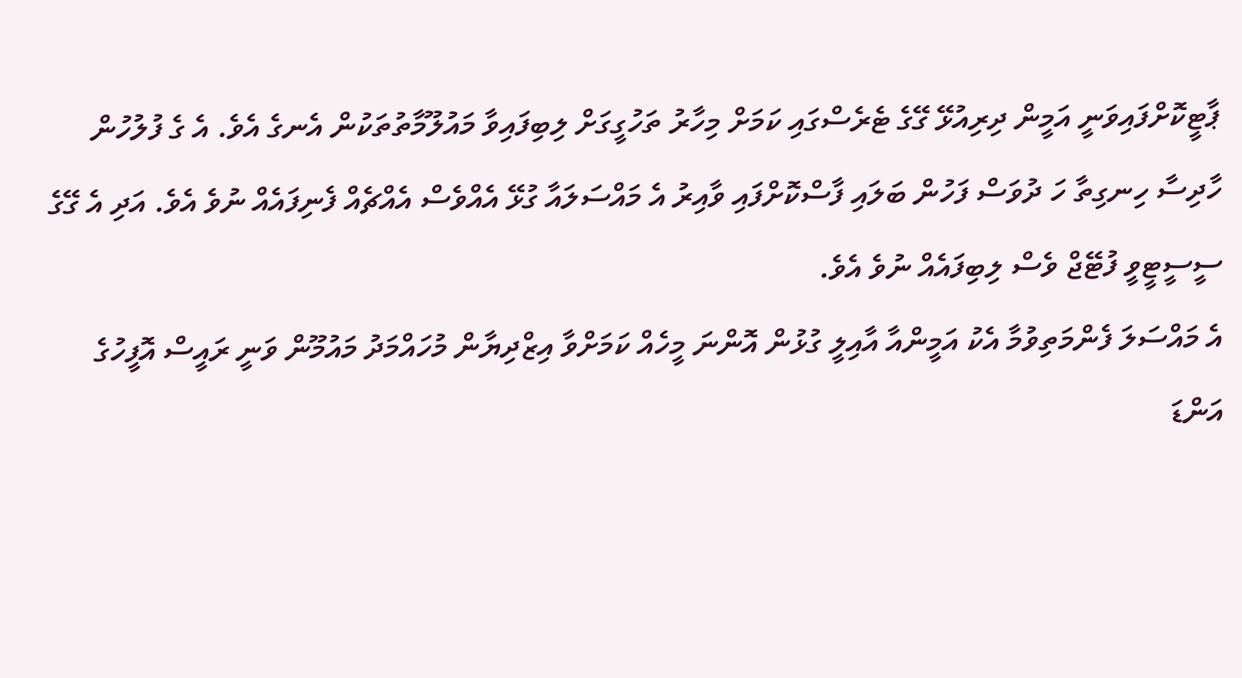ޕާޓީކޮށްފައިވަނީ އަމީން ދިރިއުޅޭ ގޭގެ ޓެރެސްގައި ކަމަށް މިހާރު ތަހުގީގަށް ލިބިފައިވާ މައުލޫމާތުތަކުން އެނގެ އެވެ. އެ ގެ ފުލުހުން ހާދިސާ ހިނގިތާ ހަ ދުވަސް ފަހުން ބަލައި ފާސްކޮށްފައި ވާއިރު އެ މައްސަލައާ ގުޅޭ އެއްވެސް އެއްޗެއް ފެނިފައެއް ނުވެ އެވެ. އަދި އެ ގޭގެ ސީސީޓީވީ ފުޓޭޖް ވެސް ލިބިފައެއް ނުވެ އެވެ.
އެ މައްސަލަ ފެންމަތިވުމާ އެކު އަމީންއާ އާއިލީ ގުޅުން އޮންނަ މީހެއް ކަމަށްވާ އިޒްދިޔާން މުހައްމަދު މައުމޫން ވަނީ ރައީސް އޮފީހުގެ އަންޑަ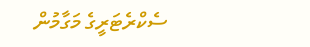ސެކްރެޓަރީގެ މަގާމުން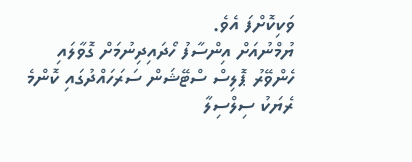ވަކިކޮށްފަ އެވެ.
ޔުމްނުއަށް އިންސާފު ހޯދައިދިނުމަށް ގޮވާލައި ހެންވޭރު ޕޮލިސް ސްޓޭޝަން ސަރަހައްދުގައި ކޮންމެ ރެޔަކު ސިލްސިލާ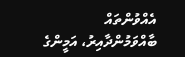އެއްވުންތައް ބާއްވަމުންދާއިރު، އަމީންގެ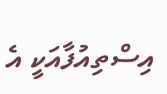އިސްތިއުފާއަކީ އެ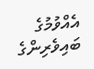އެއްވުމުގެ ބައިވެރިންގެ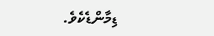ޑިމާންޑެކެވެ.